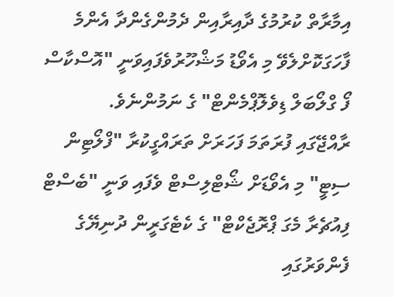އިމާރާތް ކުރުމުގެ ދާއިރާއިން ދެމުންގެންދާ އެންމެ ފާހަގަކޮށްލެވޭ މި އެވޯޑު މަޝްހޫރުވެފައިވަނީ "އޮސްކާސް ފޯ ގްލޯބަލް ޑިވެލޮޕްމެންޓް" ގެ ނަމުންނެވެ.
ރާއްޖޭގައި ފުރަތަމަ ފަހަރަށް ތަރައްގީކުރާ "ފްލޯޓިން ސިޓީ" މި އެވޯޑަށް ޝޯޓްލިސްޓް ވެފައި ވަނީ "ބެސްޓް ފިއުޗެރާ މެގަ ޕްރޮޖެކްޓް" ގެ ކެޓެގަރީން ދުނިޔޭގެ ފެންވަރުގައި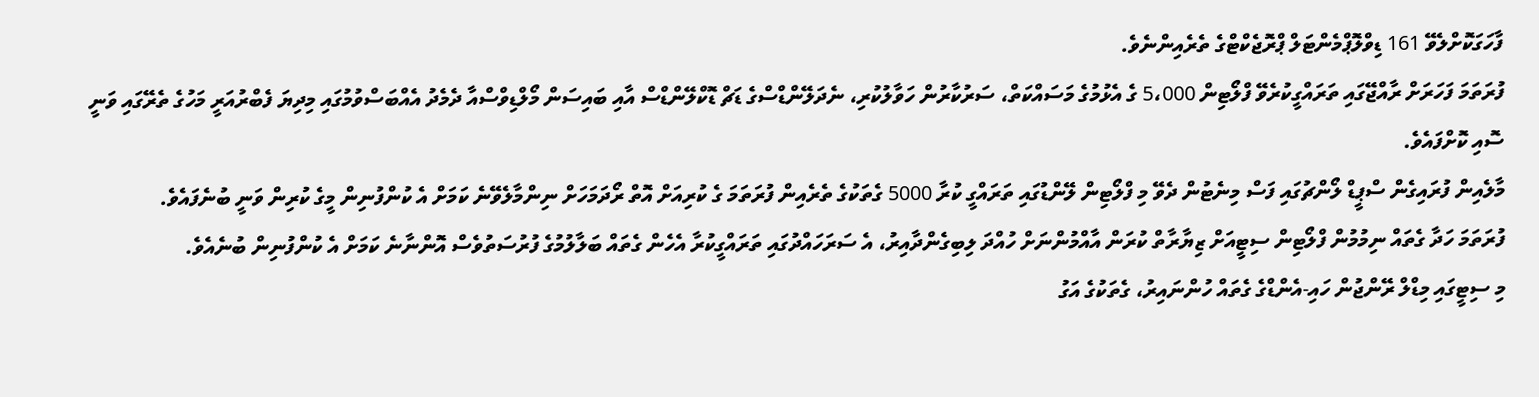ފާހަގަކޮށްލެވޭ 161 ޑިވްލޮޕްމެންޓަލް ޕްރޮޖެކްޓްގެ ތެރެއިންނެވެ.
ފުރަތަމަ ފަހަރަށް ރާއްޖޭގައި ތަރައްގީކުރެވޭ ފްލޯޓިން 5،000 ގެ އެޅުމުގެ މަސައްކަތް، ސަރުކާރުން ހަވާލުކުރި، ނެދަލޭންޑްސްގެ ޑަޗް ޑޮކްލޭންޑްސް އާއި ބައިސަން މޯލްޑިވްސްއާ ދެމެދު އެއްބަސްވުމުގައި މިދިޔަ ފެބްރުއަރީ މަހުގެ ތެރޭގައި ވަނީ ސޮއި ކޮށްފައެވެ.
މާލެއިން ފުރައިގެން ސްޕީޑް ލޯންޗުގައި ފަސް މިނެޓުން ދެވޭ މި ފްލޯޓިން ލޭންޑުގައި ތަރައްގީ ކުރާ 5000 ގެތަކުގެ ތެރެއިން ފުރަތަމަ ގެ ކުރިއަށް އޮތް ރޯދަމަހަށް ނިންމާލެވޭނެ ކަމަށް އެ ކުންފުނިން މީގެ ކުރިން ވަނީ ބުނެފައެވެ.
ފުރަތަމަ ހަދާ ގެތައް ނިމުމުން ފްލޯޓިން ސިޓީއަށް ޒިޔާރާތް ކުރަން އާއްމުންނަށް ހުއްދަ ލިބިގެންދާއިރު، އެ ސަރަހައްދުގައި ތަރައްގީކުރާ އެހެން ގެތައް ބަލާލުމުގެ ފުރުސަތުވެސް އޮންނާނެ ކަމަށް އެ ކުންފުނިން ބުނެއެވެ.
މި ސިޓީގައި މިޑްލް ރޭންޖުން ހައި-އެންޑްގެ ގެތައް ހުންނައިރު، ގެތަކުގެ އަގު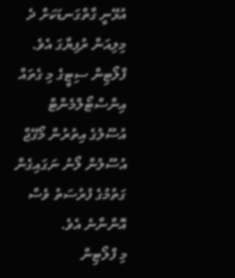އުޅޭނީ ގާތްގަނޑަކަށް ދެ މިލިއަން ރުފިޔާގަ އެވެ. ފްލޯޓިން ސިޓީގެ މި ގެތައް އިންސްޓޯލްމެންޓް އުސޫލުގެ އިތުރުން މޯގޭޖް އުސޫލުން ލޯނު ނަގައިގެން ގަތުމުގެ ފުރުސަތު ވެސް އޮންނާނެ އެވެ.
މި ފްލޯޓިން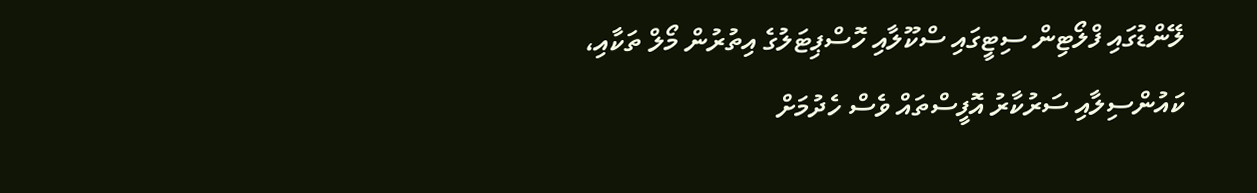ލޭންޑުގައި ފްލޯޓިން ސިޓީގައި ސްކޫލާއި ހޮސްޕިޓަލުގެ އިތުރުން މޯލް ތަކާއި، ކައުންސިލާއި ސަރުކާރު އޮފީސްތައް ވެސް ހެދުމަށް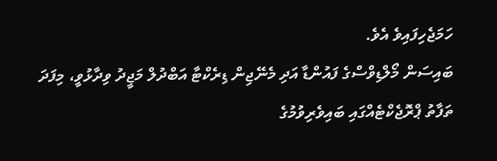ހަމަޖެހިފައިވެ އެވެ.
ބައިސަން މޯލްޑިވްސްގެ ފައުންޑާ އަދި މެނޭޖިން ޑިރެކްޓާ އަބްދުލް މަޖީދު ވިދާޅުވީ، މިފަދަ ތަފާތު ޕްރޮޖެކްޓެއްގައި ބައިވެރިވުމުގެ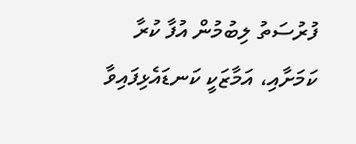ފުރުސަތު ލިބުމުން އުފާ ކުރާ ކަމަށާއި، އަމާޒަކީ ކަނޑައެޅިފައިވާ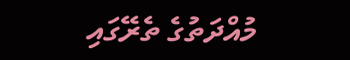މުއްދަތުގެ ތެރޭގައި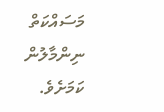މަސައްކަތް ނިންމާލުން ކަމަށެވެ.